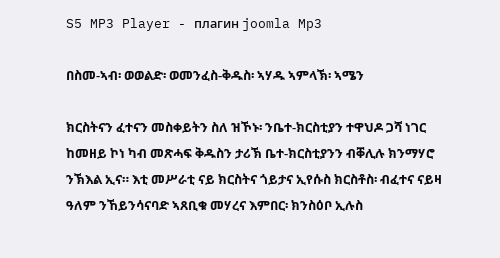S5 MP3 Player - плагин joomla Mp3

በስመ-ኣብ፡ ወወልድ፡ ወመንፈስ-ቅዱስ፡ ኣሃዱ ኣምላኽ፡ ኣሜን

ክርስትናን ፈተናን መስቀይትን ስለ ዝኾኑ፡ ንቤተ-ክርስቲያን ተዋህዶ ጋሻ ነገር ከመዘይ ኮነ ካብ መጽሓፍ ቅዱስን ታሪኽ ቤተ-ክርስቲያንን ብቐሊሉ ክንማሃሮ ንኽእል ኢና። እቲ መሥራቲ ናይ ክርስትና ጎይታና ኢየሱስ ክርስቶስ፡ ብፈተና ናይዛ ዓለም ንኸይንሳናባድ ኣጸቢቁ መሃረና እምበር፡ ክንስዕቦ ኢሉስ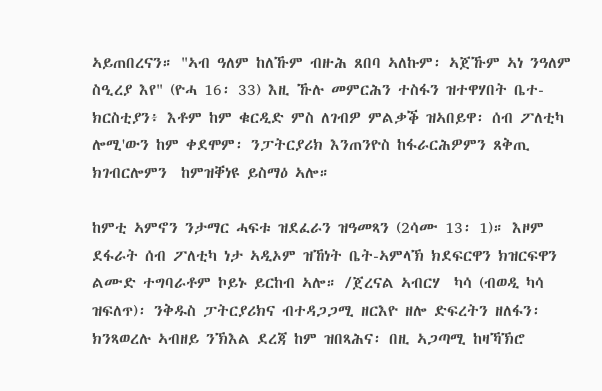ኣይጠበረናን። "ኣብ ዓለም ከለኹም ብዙሕ ጸበባ ኣለኩም፡ ኣጀኹም ኣነ ንዓለም ስዒረያ እየ" (ዮሓ 16፡ 33) እዚ ኹሉ መምርሕን ተስፋን ዝተዋሃበት ቤተ-ክርስቲያን፥ እቶም ከም ቁርዲድ ምስ ለገብዎ ምልቃቕ ዝኣበይዋ፡ ሰብ ፖለቲካ ሎሚ'ውን ከም ቀደሞም፡ ንፓትርያሪክ እንጠንዮስ ከፋራርሕዎምን ጸቅጢ ክገብርሎምን  ከምዝቐነዩ ይስማዕ ኣሎ።

ከምቲ ኣምኖን ንታማር ሓፍቱ ዝደፈራን ዝዓመጻን (2ሳሙ 13፡ 1)። እዞም ደፋራት ሰብ ፖለቲካ ነታ ኣዲኦም ዝኸነት ቤት-ኣምላኽ ክደፍርዋን ክዝርፍዋን ልሙድ ተግባራቶም ኮይኑ ይርከብ ኣሎ። /ጀረናል ኣብርሃ  ካሳ (ብወዲ ካሳ ዝፍለጥ)፡ ንቅዱስ ፓትርያሪክና ብተዳጋጋሚ ዘርእዮ ዘሎ ድፍረትን ዘለፋን፡ ክንጻወረሉ ኣብዘይ ንኽእል ደረጃ ከም ዝበጻሕና፡ በዚ ኣጋጣሚ ከዛኻኽሮ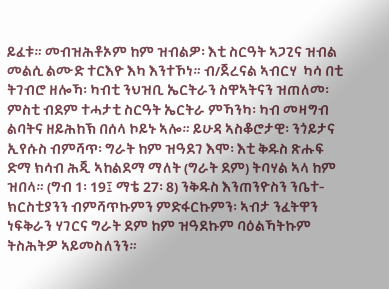ይፈቱ። መብዝሕቶኦም ከም ዝብልዎ፡ እቲ ስርዓት ኣጋጊና ዝብል መልሲ ልሙድ ተርእዮ እካ እንተኾነ። ብ/ጀረናል ኣብርሃ  ካሳ በቲ ትገብሮ ዘሎኻ፡ ካብቲ ንህዝቢ ኤርትራን ስዋኣትናን ዝጠለመ፡ ምስቲ ብደም ተሓታቲ ስርዓት ኤርትራ ምኻንካ፡ ካብ መዛግብ ልባትና ዘይሕከኽ በሰላ ኮይኑ ኣሎ። ይሁዳ ኣስቆሮታዊ፡ ንጎይታና ኢየሱስ ብምሻጥ፡ ግራት ከም ዝዓደገ እሞ፡ እቲ ቅዱስ ጽሑፍ ድማ ክሳብ ሕጂ ኣከልደማ ማለት (ግራት ደም) ትባሃል ኣላ ከም ዝበላ። (ግብ 1፡ 19፤ ማቴ 27፡ 8) ንቅዱስ እንጠንዮስን ንቤተ-ክርስቲያንን ብምሻጥኩምን ምድፋርኩምን፡ ኣብታ ንፈትዋን ነፍቅራን ሃገርና ግራት ደም ከም ዝዓደኩም ባዕልኻትኩም ትስሕትዎ ኣይመስለንን።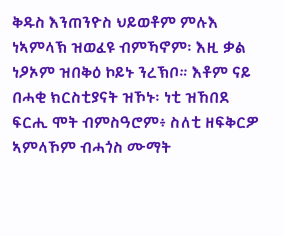ቅዱስ እንጠንዮስ ህይወቶም ምሉእ ነኣምላኽ ዝወፈዩ ብምኻኖም፡ እዚ ቃል ነዖኦም ዝበቅዕ ኮይኑ ንረኽቦ። እቶም ናይ በሓቂ ክርስቲያናት ዝኾኑ፡ ነቲ ዝኸበደ ፍርሒ ሞት ብምስዓሮም፥ ስለቲ ዘፍቅርዎ ኣምላኾም ብሓጎስ ሙማት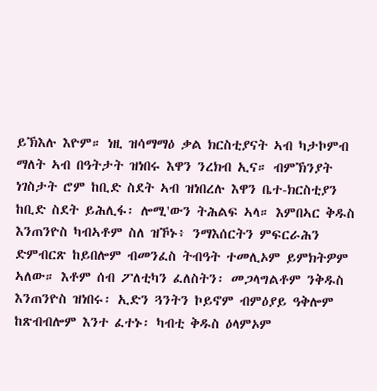ይኽእሉ እዮም። ነዚ ዝሳማማዕ ቃል ክርስቲያናት ኣብ ካታኮምብ ማለት ኣብ በዓትታት ዝነበሩ እዋን ንረክብ ኢና። ብምኽንያት ነገስታት ሮም ከቢድ ስደት ኣብ ዝነበረሉ እዋን ቤተ-ክርስቲያን ከቢድ ስደት ይሕሊፋ፡ ሎሚ'ውን ትሕልፍ ኣላ። እምበኣር ቅዱስ እንጠንዮስ ካብኣቶም ስለ ዝኾኑ፥ ንማእሰርትን ምፍርራሕን ድምብርጽ ከይበሎም ብመንፈስ ትብዓት ተመሊኦም ይምክትዎም ኣለው። እቶም ሰብ ፖለቲካን ፈለስትን፡ መጋላግልቶም ንቅዱስ እንጠንዮስ ዝነበሩ፡ ኢድን ጓንትን ኮይኖም ብምዕያይ ዓቅሎም ከጽብብሎም እንተ ፈተኑ፡ ካብቲ ቅዱስ ዕላምኦም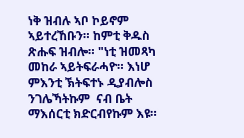ነቅ ዝብሉ ኣቦ ኮይኖም ኣይተረኸቡን። ከምቲ ቅዱስ ጽሑፍ ዝብሎ። "ነቲ ዝመጻካ መከራ ኣይትፍራሓዮ። እነሆ ምእንቲ ኽትፍተኑ ዲያብሎስ ንገሌኻትኩም  ናብ ቤት ማእሰርቲ ክድርብየኩም እዩ።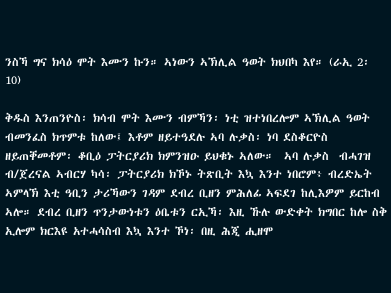ንስኻ ግና ክሳዕ ሞት እሙን ኩን። ኣነውን ኣኽሊል ዓወት ክህበካ እየ። (ራኢ 2፡ 10)

ቅዱስ እንጠንዮስ፡ ክሳብ ሞት እሙን ብምኻን፡ ነቲ ዝተነበረሎም ኣኽሊል ዓወት ብመንፈስ ክጥምቱ ከለው፤ እቶም ዘይተዓደሉ ኣባ ሉቃስ፡ ነባ ደስቆርዮስ ዘይጠቐመቶም፡ ቆቢዕ ፓትርያሪክ ክምንዝዑ ይህቁኑ ኣለው።  ኣባ ሉቃስ  ብሓገዝ ብ/ጀረናል ኣብርሃ ካሳ፡ ፓትርያሪክ ክኾኑ ትጽቢት እኳ እንተ ነበሮም፥ ብረድኤት ኣምላኽ እቲ ዓቢን ታሪኻውን ገዳም ደብረ ቢዘን ምሕለፊ ኣፍደገ ከሊእዎም ይርከብ ኣሎ። ደብረ ቢዘን ጥንታውነቱን ዕቤቱን ርኢኻ፡ እዚ ኹሉ ውድቀት ክግበር ከሎ ስቅ ኢሎም ክርእዩ አተሓሳስብ እኳ እንተ ኾነ፡ በዚ ሕጂ ሒዘሞ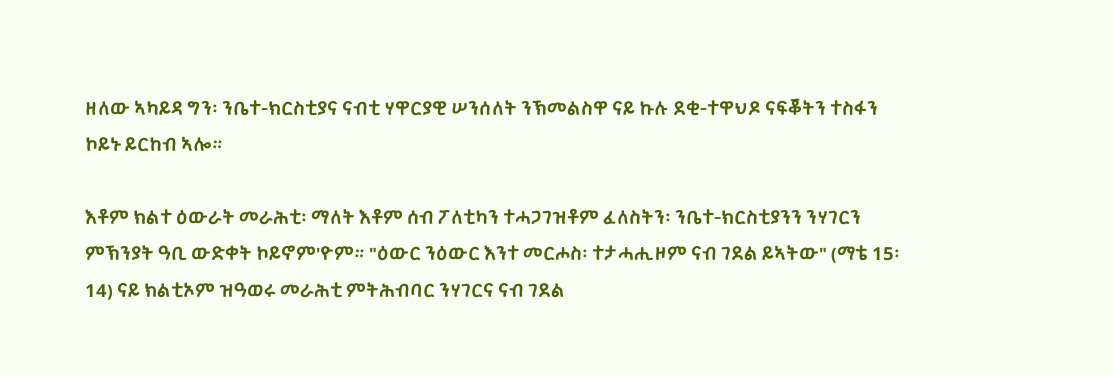ዘለው ኣካይዳ ግን፡ ንቤተ-ክርስቲያና ናብቲ ሃዋርያዊ ሠንሰለት ንኽመልስዋ ናይ ኩሉ ደቂ-ተዋህዶ ናፍቖትን ተስፋን ኮይኑ ይርከብ ኣሎ።

እቶም ክልተ ዕውራት መራሕቲ፡ ማለት እቶም ሰብ ፖለቲካን ተሓጋገዝቶም ፈለስትን፡ ንቤተ-ክርስቲያንን ንሃገርን ምኽንያት ዓቢ ውድቀት ኮይኖም'ዮም። "ዕውር ንዕውር እንተ መርሖስ፡ ተታሓሒዞም ናብ ገደል ይኣትው" (ማቴ 15፡ 14) ናይ ክልቲኦም ዝዓወሩ መራሕቲ ምትሕብባር ንሃገርና ናብ ገደል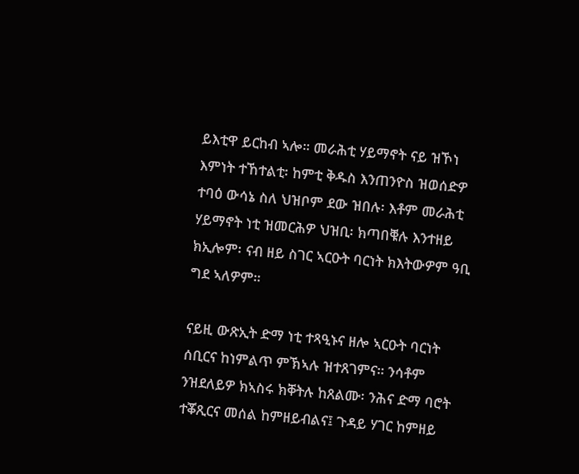ይእቲዋ ይርከብ ኣሎ። መራሕቲ ሃይማኖት ናይ ዝኾነ እምነት ተኸተልቲ፡ ከምቲ ቅዱስ እንጠንዮስ ዝወሰድዎ ተባዕ ውሳኔ ስለ ህዝቦም ደው ዝበሉ፡ እቶም መራሕቲ ሃይማኖት ነቲ ዝመርሕዎ ህዝቢ፡ ክጣበቑሉ እንተዘይ ክኢሎም፡ ናብ ዘይ ስገር ኣርዑት ባርነት ክእትውዎም ዓቢ ግደ ኣለዎም።

ናይዚ ውጽኢት ድማ ነቲ ተጻዒኑና ዘሎ ኣርዑት ባርነት ሰቢርና ከነምልጥ ምኽኣሉ ዝተጸገምና። ንሳቶም ንዝደለይዎ ክኣስሩ ክቐትሉ ከጸልሙ፡ ንሕና ድማ ባሮት ተቖጺርና መሰል ከምዘይብልና፤ ጉዳይ ሃገር ከምዘይ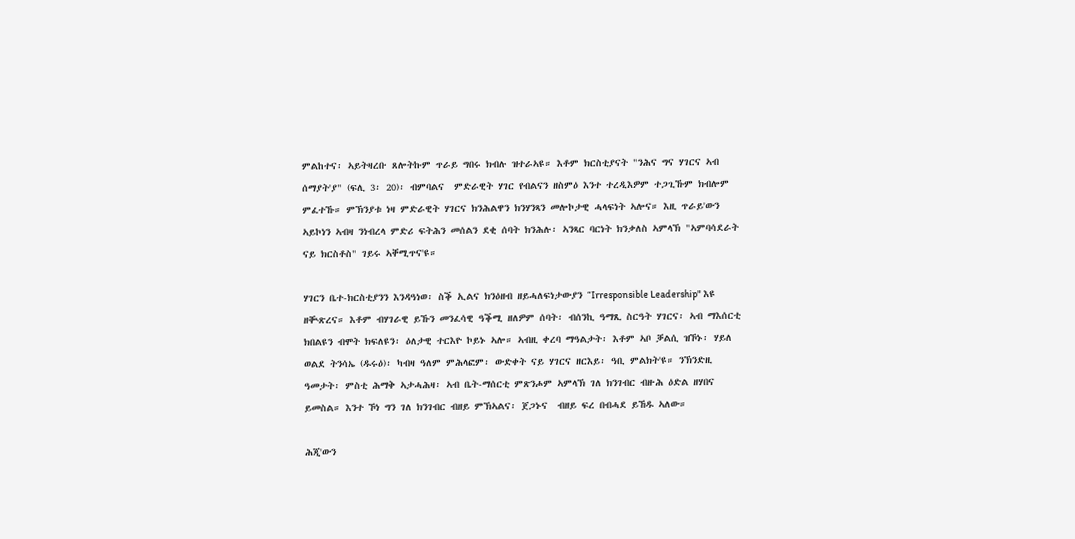ምልከተና፡ ኣይትዛረቡ ጸሎትኩም ጥራይ ግበሩ ክብሉ ዝተራኣዩ። እቶም ክርስቲያናት "ንሕና ግና ሃገርና ኣብ ሰማያት'ያ" (ፍሊ 3፡ 20)፡ ብምባልና  ምድራዊት ሃገር የብልናን ዘስምዕ እንተ ተረዲእዎም ተጋጊኹም ክብሎም ምፈተኹ። ምኽንያቱ ነዛ ምድራዊት ሃገርና ክንሕልዋን ክንሃንጻን መሎኮታዊ ሓላፍነት ኣሎና። እዚ ጥራይ'ውን  ኣይኮነን ኣብዛ ንነብረላ ምድሪ ፍትሕን መሰልን ደቂ ሰባት ክንሕሉ፡ ኣንጻር ባርነት ክንቃለስ ኣምላኽ "ኣምባሳደራት ናይ ክርስቶስ" ገይሩ ኣቐሚጥና'ዩ።

ሃገርን ቤተ-ክርስቲያንን እንዳዓነወ፡ ስቕ ኢልና ክንዕዘብ ዘይሓለፍነታውያን “Irresponsible Leadership" እዩ ዘቚጽረና። እቶም ብሃገራዊ ይኹን መንፈሳዊ ዓቕሚ ዘለዎም ሰባት፡ ብሰንኪ ዓማጺ ስርዓት ሃገርና፡ ኣብ ማእሰርቲ ክበልዩን ብሞት ክፍለዩን፡ ዕለታዊ ተርእዮ ኮይኑ ኣሎ። ኣብዚ ቀረባ ማዓልታት፡ እቶም ኣቦ ቓልሲ ዝኾኑ፡ ሃይለ ወልደ ትንሳኤ (ዱሩዕ)፡ ካብዛ ዓለም ምሕላፎም፡ ውድቀት ናይ ሃገርና ዘርእይ፡ ዓቢ ምልክት'ዩ። ንኽንድዚ ዓመታት፡ ምስቲ ሕማቅ ኣታሓሕዛ፡ ኣብ ቤት-ማሰርቲ ምጽንሖም ኣምላኽ ገለ ክንገብር ብዙሕ ዕድል ዘሃበና ይመስል። እንተ ኾነ ግን ገለ ክንገብር ብዘይ ምኽኣልና፡ ጀጋኑና  ብዘይ ፍረ በብሓደ ይኸዱ ኣለው።

ሕጂ'ውን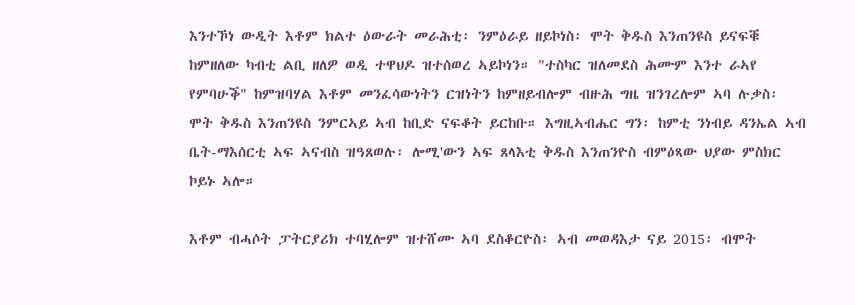እንተኾነ ውዲት እቶም ክልተ ዕውራት መራሕቲ፡ ንምዕራይ ዘይኮነስ፡ ሞት ቅዱስ እንጠንዩስ ይናፍቑ ከምዘለው ካብቲ ልቢ ዘለዎ ወዲ ተዋህዶ ዝተሰወረ ኣይኮነን። "ተስካር ዝለመደስ ሕሙም እንተ ራኣየ የምባሁቕ" ከምዝባሃል እቶም መንፈሳውነትን ርዝነትን ከምዘይብሎም ብዙሕ ግዜ ዝንገረሎም ኣባ ሉቃስ፡ ሞት ቅዱስ እንጠንዩስ ንምርኣይ ኣብ ከቢድ ናፍቆት ይርከቡ። እግዚኣብሔር ግን፡ ከምቲ ንነብይ ዳንኤል ኣብ ቤት-ማእሰርቲ ኣፍ ኣናብስ ዝዓጸወሉ፡ ሎሚ'ውን ኣፍ ጸላእቲ ቅዱስ እንጠንዮስ ብምዕጻው ህያው ምስክር ኮይኑ ኣሎ።

እቶም ብሓሶት ፓትርያሪክ ተባሂሎም ዝተሸሙ ኣባ ደስቆርዮስ፡ ኣብ መወዳእታ ናይ 2015፡ ብሞት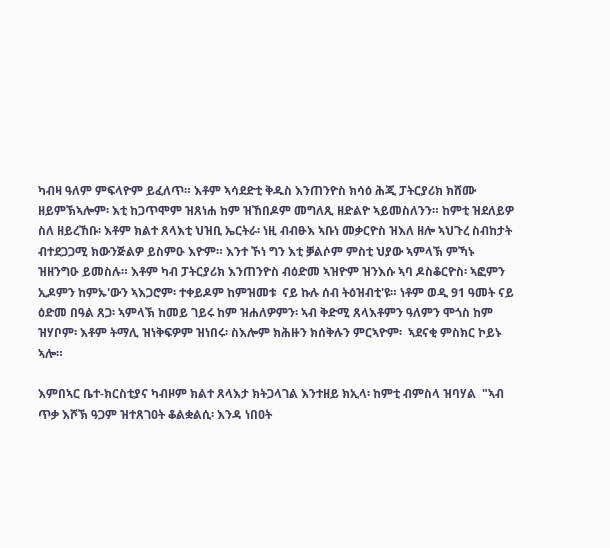ካብዛ ዓለም ምፍላዮም ይፈለጥ። እቶም ኣሳደድቲ ቅዱስ እንጠንዮስ ክሳዕ ሕጂ ፓትርያሪክ ክሸሙ ዘይምኽኣሎም፡ እቲ ከጋጥሞም ዝጸነሐ ከም ዝኸበዶም መግለጺ ዘድልዮ ኣይመስለንን። ከምቲ ዝደለይዎ ስለ ዘይረኸቡ፡ እቶም ክልተ ጸላእቲ ህዝቢ ኤርትራ፡ ነዚ ብብፁእ ኣቡነ መቃርዮስ ዝእለ ዘሎ ኣህጉረ ስብከታት ብተደጋጋሚ ክውንጅልዎ ይስምዑ እዮም። እንተ ኾነ ግን እቲ ቓልሶም ምስቲ ህያው ኣምላኽ ምኻኑ ዝዘንግዑ ይመስሉ። እቶም ካብ ፓትርያሪክ እንጠንዮስ ብዕድመ ኣዝዮም ዝንእሱ ኣባ ዶስቆርዮስ፡ ኣፎምን ኢዶምን ከምኡ'ውን ኣእጋሮም፡ ተቀይዶም ከምዝመቱ  ናይ ኩሉ ሰብ ትዕዝብቲ'ዩ። ነቶም ወዲ 91 ዓመት ናይ ዕድመ በዓል ጸጋ፡ ኣምላኽ ከመይ ገይሩ ከም ዝሐለዎምን፡ ኣብ ቅድሚ ጸላእቶምን ዓለምን ሞጎስ ከም ዝሃቦም፡ እቶም ትማሊ ዝነቅፍዎም ዝነበሩ፡ ስእሎም ክሕዙን ክሰቅሉን ምርኣዮም፡  ኣደናቂ ምስክር ኮይኑ ኣሎ።

እምበኣር ቤተ-ክርስቲያና ካብዞም ክልተ ጸላእታ ክትጋላገል እንተዘይ ክኢላ፡ ከምቲ ብምስላ ዝባሃል  "ኣብ ጥቃ እሾኽ ዓጋም ዝተጸገዐት ቆልቋልሲ፡ እንዳ ነበዐት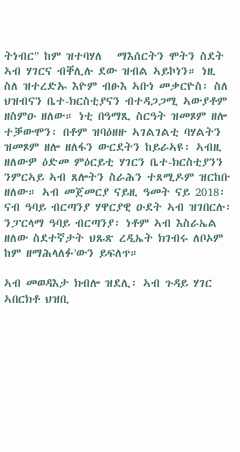ትነብር" ከም ዝተባሃለ   ማእሰርትን ሞትን ስደት ኣብ ሃገርና ብቐሊሉ ደው ዝብል ኣይኮነን። ነዚ ስለ ዝተረድኡ እዮም ብፁእ ኣቡነ መቃርዮስ፡ ስለ ህዝብናን ቤተ-ክርስቲያናን ብተዳጋጋሚ ኣውያቶም ዘስምዑ ዘለው። ነቲ በዓማጺ ስርዓት ዝመጾም ዘሎ ተቓውሞን፡ በቶም ዝባዕዘዙ ኣገልገልቲ ባሃልትን   ዝመጾም ዘሎ ዘለፋን ውርደትን ከይራኣዩ፡ ኣብዚ ዘለውዎ ዕድመ ምዕርይቲ ሃገርን ቤተ-ክርስቲያንን ንምርኣይ ኣብ ጸሎትን ስራሕን ተጸሚዶም ዝርከቡ ዘለው። ኣብ መጀመርያ ናይዚ ዓመት ናይ 2018፡  ናብ ዓባይ ብርጣንያ ሃዋርያዊ ዑደት ኣብ ዝገበርሉ፡ ንፓርላማ ዓባይ ብርጣንያ፡ ነቶም ኣብ እስራኤል ዘለው ስደተኛታት ህጹጽ ረዲኤት ክገብሩ ለቦኦም ከም ዘማሕላለፉ'ውን ይፍለጥ።

ኣብ መወዳእታ ክብሎ ዝደሊ፡ ኣብ ጉዳይ ሃገር ኣበርክቶ ህዝቢ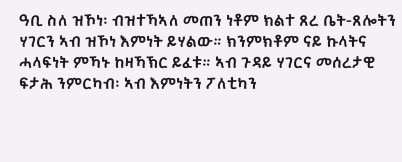ዓቢ ስለ ዝኾነ፡ ብዝተኻኣለ መጠን ነቶም ክልተ ጸረ ቤት-ጸሎትን ሃገርን ኣብ ዝኾነ እምነት ይሃልው። ክንምክቶም ናይ ኩላትና ሓላፍነት ምኻኑ ከዛኻኽር ይፈቱ። ኣብ ጉዳይ ሃገርና መሰረታዊ ፍታሕ ንምርካብ፡ ኣብ እምነትን ፖለቲካን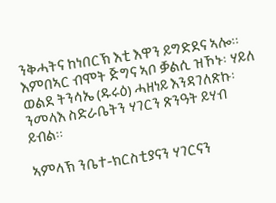ንቅሓትና ከነበርኽ እቲ እዋን ይግድደና ኣሎ። እምበኣር ብሞት ጅግና ኣቦ ቓልሲ ዝኾኑ፡ ሃይለ ወልደ ትንሳኤ (ዱሩዕ) ሓዘነይ እንዳገለጽኩ፡ ንመላእ ስድራቤትን ሃገርን ጽንዓት ይሃብ ይብል።

ኣምላኽ ንቤተ-ክርስቲያናን ሃገርናን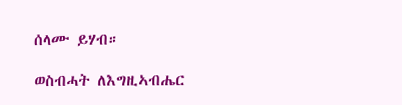ሰላሙ ይሃብ።

ወስብሓት ለእግዚኣብሔር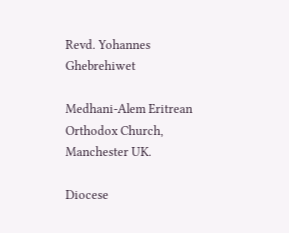Revd. Yohannes Ghebrehiwet

Medhani-Alem Eritrean Orthodox Church, Manchester UK.

Diocese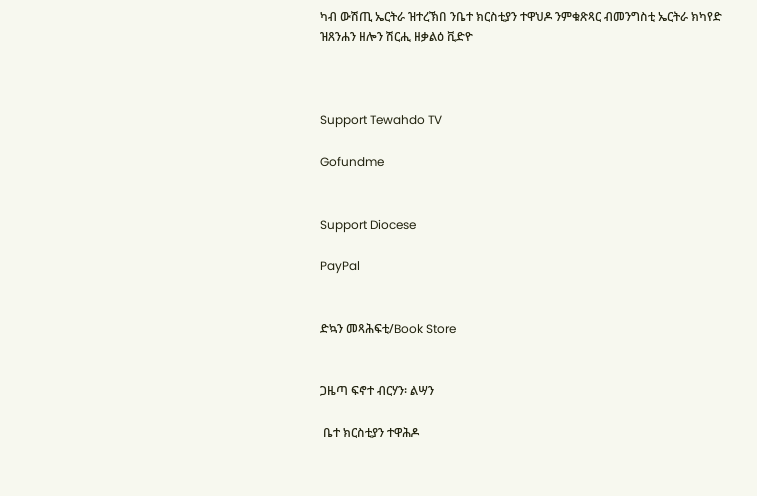ካብ ውሽጢ ኤርትራ ዝተረኽበ ንቤተ ክርስቲያን ተዋህዶ ንምቁጽጻር ብመንግስቲ ኤርትራ ክካየድ ዝጸንሐን ዘሎን ሽርሒ ዘቃልዕ ቪድዮ



Support Tewahdo TV

Gofundme


Support Diocese

PayPal


ድኳን መጻሕፍቲ/Book Store


ጋዜጣ ፍኖተ ብርሃን፡ ልሣን

 ቤተ ክርስቲያን ተዋሕዶ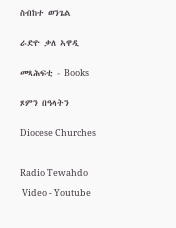ስብከተ ወንጌል


ራድዮ ቃለ ኣዋዲ


መጻሕፍቲ - Books


ጾምን በዓላትን


Diocese Churches



Radio Tewahdo

 Video - Youtube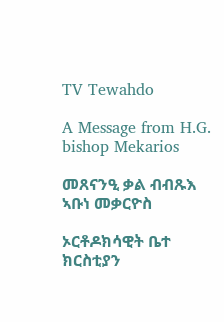TV Tewahdo

A Message from H.G. bishop Mekarios

መጸናንዒ ቃል ብብጹእ ኣቡነ መቃርዮስ

ኦርቶዶክሳዊት ቤተ ክርስቲያን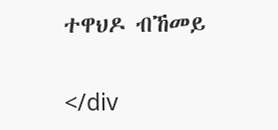ተዋህዶ ብኸመይ

</div